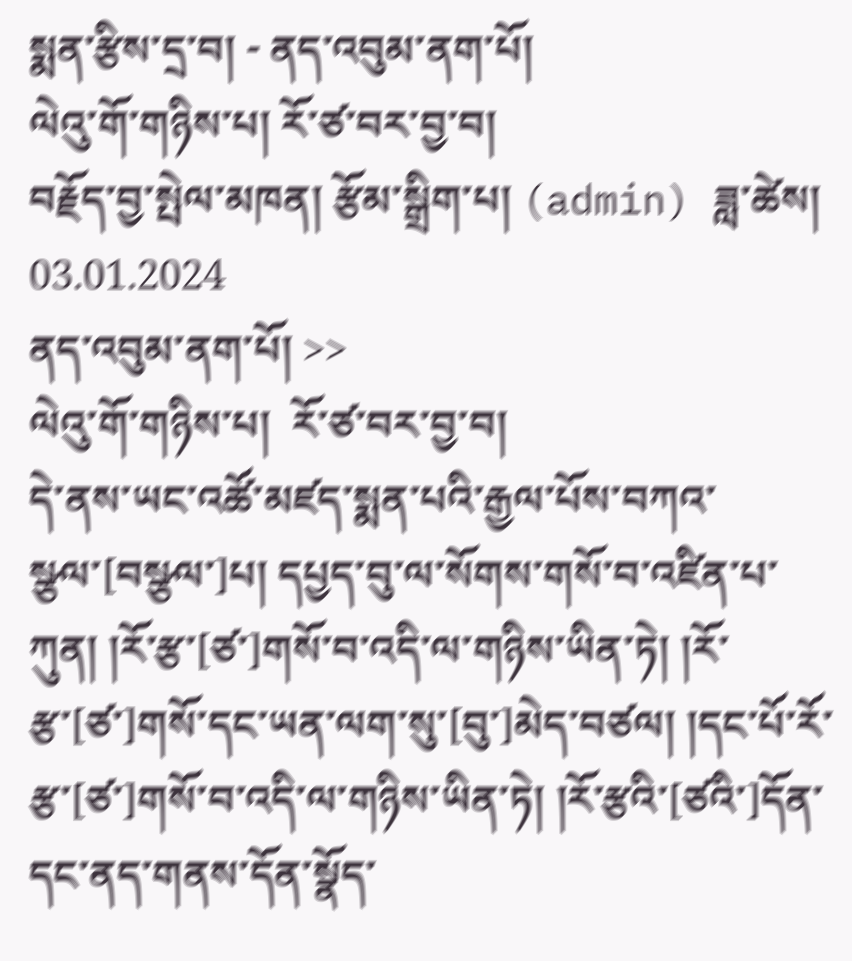སྨན་རྩིས་དྲ་བ། - ནད་འབུམ་ནག་པོ།
ལེའུ་གོ་གཉིས་པ། རོ་ཙ་བར་བྱ་བ།
བརྗོད་བྱ་སྤེལ་མཁན། རྩོམ་སྒྲིག་པ། (admin) ཟླ་ཚེས། 03.01.2024
ནད་འབུམ་ནག་པོ། >>
ལེའུ་གོ་གཉིས་པ།  རོ་ཙ་བར་བྱ་བ།
དེ་ནས་ཡང་འཚོ་མཛད་སྨན་པའི་རྒྱལ་པོས་བཀའ་སྩལ་[བསྩལ་]པ། དཔྱད་བུ་ལ་སོགས་གསོ་བ་འཛིན་པ་ཀུན། །རོ་རྩ་[ཙ་]གསོ་བ་འདི་ལ་གཉིས་ཡིན་ཏེ། །རོ་རྩ་[ཙ་]གསོ་དང་ཡན་ལག་སུ་[བུ་]མེད་བཙལ། །དང་པོ་རོ་རྩ་[ཙ་]གསོ་བ་འདི་ལ་གཉིས་ཡིན་ཏེ། །རོ་རྩའི་[ཙའི་]དོན་དང་ནད་གནས་དོན་སྣོད་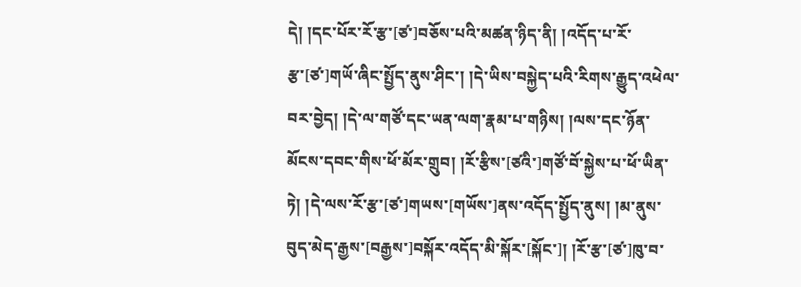དེ། །དང་པོར་རོ་རྩ་[ཙ་]བཅོས་པའི་མཚན་ཉིད་ནི། །འདོད་པ་རོ་རྩ་[ཙ་]གཡོ་ཞིང་སྤྱོད་ནུས་ཤིང་། །དེ་ཡིས་བསྐྱེད་པའི་རིགས་རྒྱུད་འཕེལ་བར་བྱེད། །དེ་ལ་གཙོ་དང་ཡན་ལག་རྣམ་པ་གཉིས། །ལས་དང་ཉོན་མོངས་དབང་གིས་ཕོ་མོར་གྲུབ། །རོ་རྩིས་[ཙའི་]གཙོ་བོ་སྐྱེས་པ་ཕོ་ཡིན་ཏེ། །དེ་ལས་རོ་རྩ་[ཙ་]གཡས་[གཡོས་]ནས་འདོད་སྤྱོད་ནུས། །མ་ནུས་བུད་མེད་རྒྱས་[བརྒྱས་]བསྐོར་འདོད་མི་སྐོར་[སྐོང་]། །རོ་རྩ་[ཙ་]ཁུ་བ་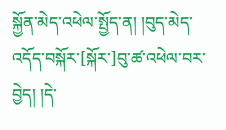སྐྱོན་མེད་འཕེལ་སྤྱོད་ན། །བུད་མེད་འདོད་བསྐོར་[སྐོར་]བུ་ཚ་འཕེལ་བར་བྱེད། །དེ་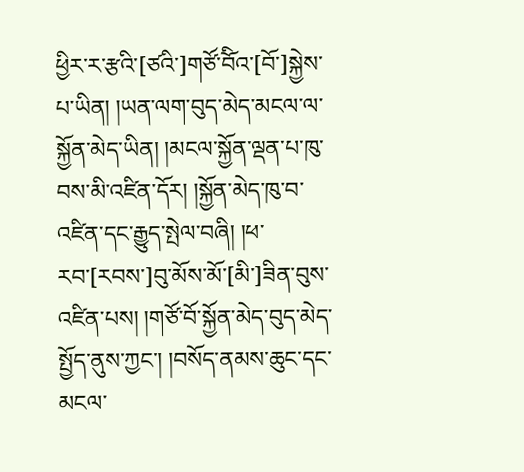ཕྱིར་ར་རྩའི་[ཙའི་]གཙོ་བོིའ་[བོ་]སྐྱེས་པ་ཡིན། །ཡན་ལག་བུད་མེད་མངལ་ལ་སྐྱོན་མེད་ཡིན། །མངལ་སྐྱོན་ལྡན་པ་ཁུ་བས་མི་འཛིན་དོར། །སྐྱོན་མེད་ཁུ་བ་འཛིན་དང་རྒྱུད་སྤེལ་བཞི། །ཕ་རབ་[རབས་]བུ་མོས་མོ་[མི་]ཟིན་བུས་འཛིན་པས། །གཙོ་བོ་སྐྱོན་མེད་བུད་མེད་སྤྱོད་ནུས་ཀྱང་། །བསོད་ནམས་ཆུང་དང་མངལ་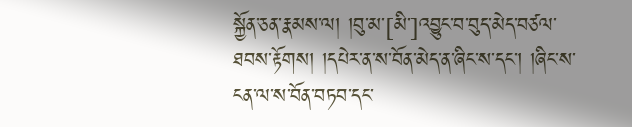སྐྱོན་ཅན་རྣམས་ལ། །བུ་མ་[མི་]འབྱུང་བ་བུད་མེད་བཙལ་ཐབས་རྟོགས། །དཔེར་ན་ས་བོན་མེད་ན་ཞིང་ས་དང་། །ཞིང་ས་ངན་ལ་ས་བོན་བཏབ་དང་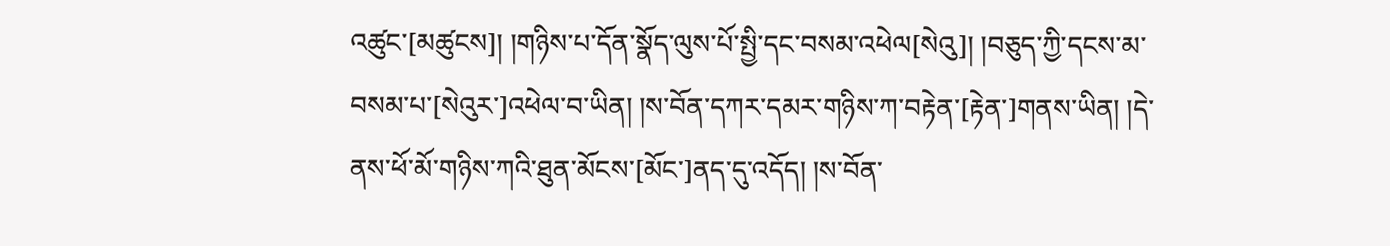འཚུང་[མཚུངས]། །གཉིས་པ་དོན་སྣོད་ལུས་པོ་སྤྱི་དང་བསམ་འཕེལ[སེའུ]། །བཅུད་ཀྱི་དངས་མ་བསམ་པ་[སེའུར་]འཕེལ་བ་ཡིན། །ས་བོན་དཀར་དམར་གཉིས་ཀ་བརྟེན་[རྟེན་]གནས་ཡིན། །དེ་ནས་ཕོ་མོ་གཉིས་ཀའི་ཐུན་མོངས་[མོང་]ནད་དུ་འདོད། །ས་བོན་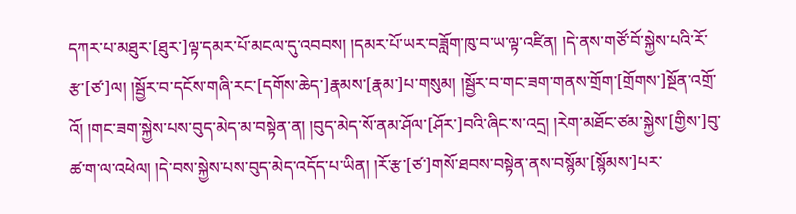དཀར་པ་མཐུར་[ཐུར་]ལྟ་དམར་པོ་མངལ་དུ་འབབས། །དམར་པོ་ཡར་བཟློག་ཁུ་བ་ཡ་ལྟ་འཛིན། །དེ་ནས་གཙོ་བོ་སྐྱེས་པའི་རོ་རྩ་[ཙ་]ལ། །སྦྱོར་བ་དངོས་གཞི་རང་[དགོས་ཆེད་]རྣམས་[རྣམ་]པ་གསུམ། །སྦྱོར་བ་གང་ཟག་གནས་གྲོག་[གྲོགས་]སྔོན་འགྲོ་འོ། །གང་ཟག་སྐྱེས་པས་བུད་མེད་མ་བསྟེན་ན། །བུད་མེད་སོ་ནམ་ཤོལ་[ཤོར་]བའི་ཞིང་ས་འདྲ། །རེག་མཐོང་ཙམ་སྐྱེས་[གྱིས་]བུ་ཚ་ག་ལ་འཕེལ། །དེ་བས་སྐྱེས་པས་བུད་མེད་འདོད་པ་ཡིན། །རོ་རྩ་[ཙ་]གསོ་ཐབས་བསྟེན་ནས་བསྙོམ་[སྙོམས་]པར་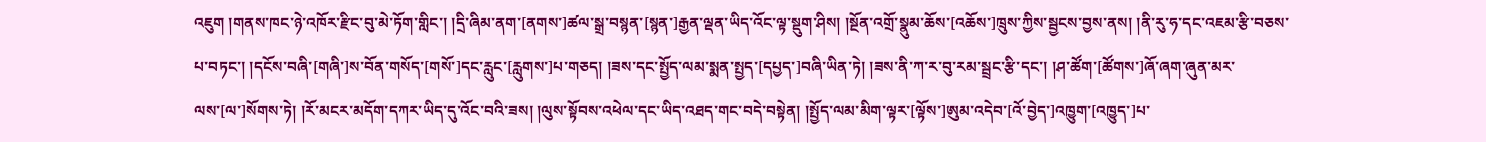འཇུག །གནས་ཁང་ཉེ་འཁོར་རྫིང་བུ་མེ་ཏོག་གླིང་། །དྲི་ཞིམ་ནག་[ནགས་]ཚལ་སྒྲ་བསྙན་[སྙན་]རྒྱན་ལྡན་ཡིད་འོང་ལྟ་སྡུག་ཤིས། །སྔོན་འགྲོ་སྣུམ་ཆོས་[འཆོས་]ཁྲུས་ཀྱིས་སྦྱངས་བྱས་ནས། །ནི་རུ་ཧ་དང་འཇམ་རྩི་བཅས་པ་བཏང་། །དངོས་བཞི་[གཞི་]ས་བོན་གསོད་[གསོ་]དང་རླུང་[རླུགས་]པ་གཅད། །ཟས་དང་སྤྱོད་ལམ་སྨན་སྤྱད་[དཔྱད་]བཞི་ཡིན་ཏེ། །ཟས་ནི་ཀ་ར་བུ་རམ་སྦྲང་རྩི་དང་། །ཤ་ཚོག་[ཚོགས་]ཞོ་ཞག་ཞུན་མར་ལས་[ལ་]སོགས་ཏེ། །རོ་མངར་མདོག་དཀར་ཡིད་དུ་འོང་བའི་ཟས། །ལུས་སྟོབས་འཕེལ་དང་ཡིད་འཐད་གང་བདེ་བསྟེན། །སྤྱོད་ལམ་མིག་ལྟར་[ལྟོས་]ཨུམ་འདེབ་[འོ་བྱེད་]འཁྱུག་[འཁྱུད་]པ་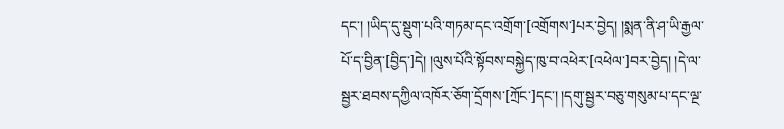དང་། །ཡིད་དུ་སྡུག་པའི་གཏམ་དང་འགྲོག་[འགྲོགས་]པར་བྱེད། །སྨན་ནི་ཤ་ཡི་རྒྱལ་པོ་ད་བྱིན་[བྱིད་]དེ། །ལུས་པོའི་སྟོབས་བསྐྱེད་ཁུ་བ་འཕེར་[འཕེལ་]བར་བྱེད། །དེ་ལ་སྦྱར་ཐབས་དཀྱིལ་འཁོར་ཅོག་དྲོགས་[ཀྲོང་]དང་། །དགུ་སྦྱར་བཅུ་གསུམ་པ་དང་ལྔ་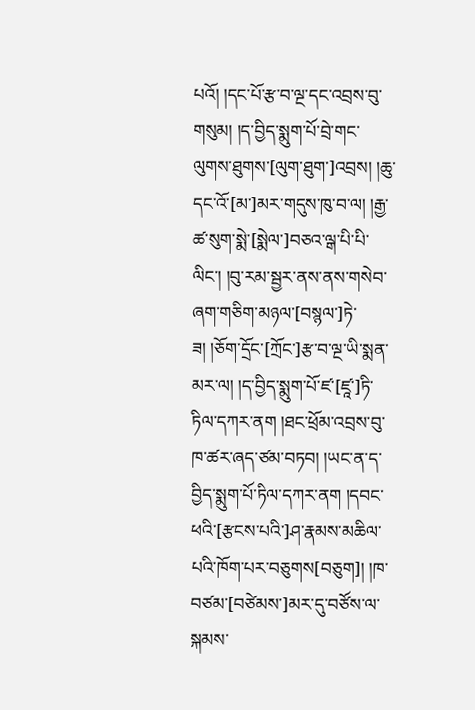པའོ། །དང་པོ་རྩ་བ་ལྔ་དང་འབྲས་བུ་གསུམ། །ད་བྱིད་སྨུག་པོ་བྲེ་གང་ལུགས་ཐུགས་[ལུག་ཐུག་]འབྲས། །ཆུ་དང་འོ་[མ་]མར་གདུས་ཁུ་བ་ལ། །རྒྱ་ཚ་སུག་སྨེ་[སྨེལ་]བཅའ་ལྒ་པི་པི་ལིང་། །བུ་རམ་སྦྱར་ནས་ནས་གསེབ་ཞག་གཅིག་མཉལ་[བསྙལ་]ཏེ་ཟ། །ཅོག་དྲོང་[ཀྲོང་]རྩ་བ་ལྔ་ཡི་སྨན་མར་ལ། །ད་བྱིད་སྨུག་པོ་ཛ་[ཛཱ་]ཏི་ཏིལ་དཀར་ནག །ཐང་ཕྲོམ་འབྲས་བུ་ཁ་ཚར་ཞད་ཙམ་བཏབ། །ཡང་ན་ད་བྱིད་སྨུག་པོ་ཏིལ་དཀར་ནག །དབང་ཕའི་[རྩངས་པའི་]ཤ་རྣམས་མཆིལ་པའི་ཁོག་པར་བཅུགས[བཅུག]། །ཁ་བཙམ་[བཙེམས་]མར་དུ་བཙོས་ལ་སྐམས་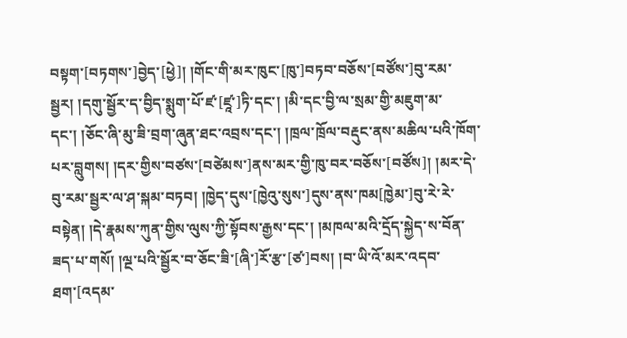བསྟག་[བཏགས་]བྱེད་[ཕྱེ]། །གོང་གི་མར་ཁུང་[ཁུ་]བཏབ་བཅོས་[བཙོས་]བུ་རམ་སྦྱར། །དགུ་སྦྱོར་ད་བྱིད་སྨུག་པོ་ཛ་[ཛཱ་]ཏི་དང་། །མི་དང་བྱི་ལ་སྲམ་གྱི་མཇུག་མ་དང་། །ཅོང་ཞི་མུ་ཟི་བྲག་ཞུན་ཐང་འབྲས་དང་། །ཁྲལ་ཁྲོལ་བརྡུང་ནས་མཆིལ་པའི་ཁོག་པར་བླུགས། །དར་གྱིས་བཙས་[བཙེམས་]ནས་མར་གྱི་ཁུ་བར་བཅོས་[བཙོས]། །མར་དེ་བུ་རམ་སྦྱར་ལ་ཤ་སྐམ་བཏབ། །ཁྱེད་དུས་[ཁྱེའུ་སུས་]དུས་ནས་ཁམ[ཁྱེམ་]བུ་རེ་རེ་བསྟེན། །དེ་རྣམས་ཀུན་གྱིས་ལུས་ཀྱི་སྟོབས་རྒྱས་དང་། །མཁལ་མའི་དྲོད་སྐྱེད་ས་བོན་ཟད་པ་གསོ། །ལྔ་པའི་སྦྱོར་བ་ཅོང་ཟི་[ཞི་]རོ་རྩ་[ཙ་]བས། །བ་ཡི་འོ་མར་འདབ་ཐག་[འདམ་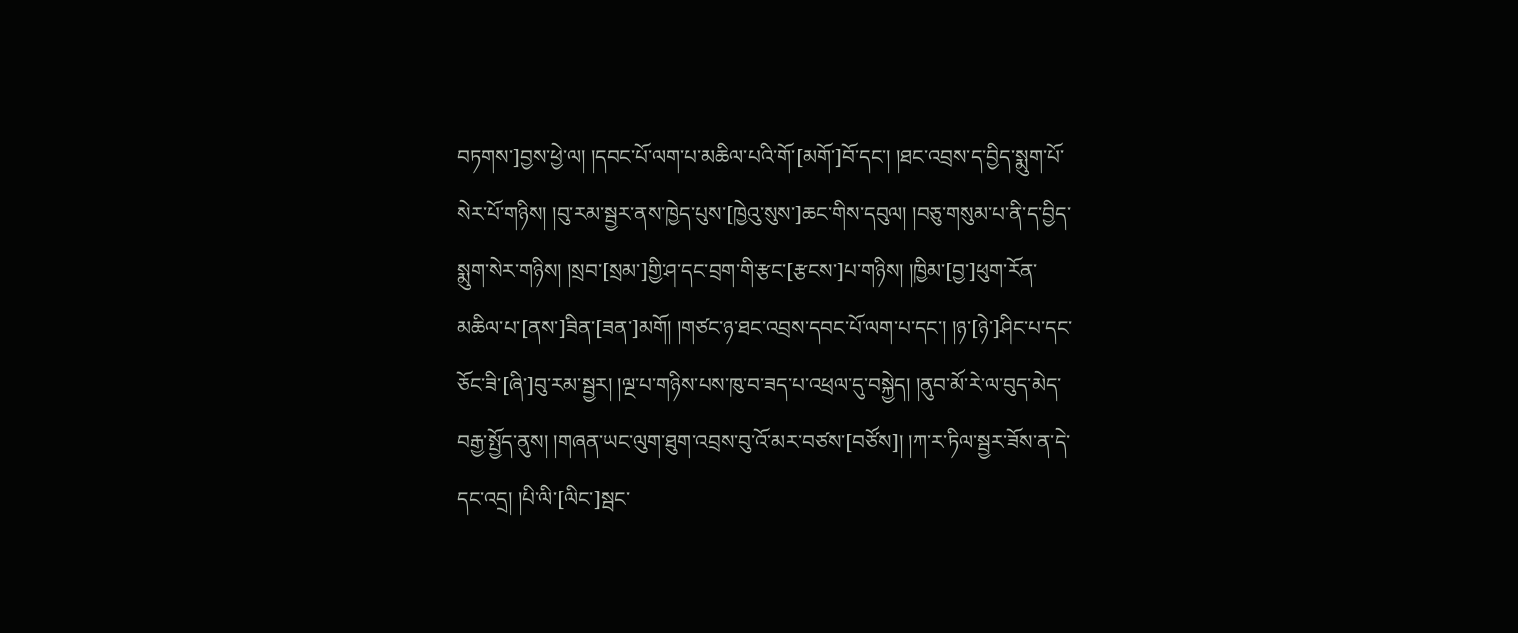བཏགས་]བྱས་ཕྱེ་ལ། །དབང་པོ་ལག་པ་མཆིལ་པའི་གོ་[མགོ་]བོ་དང་། །ཐང་འབྲས་ད་བྱིད་སྨུག་པོ་སེར་པོ་གཉིས། །བུ་རམ་སྦྱར་ནས་ཁྱེད་པུས་[ཁྱེའུ་སུས་]ཆང་གིས་དབུལ། །བཅུ་གསུམ་པ་ནི་ད་བྱིད་སྨུག་སེར་གཉིས། །སྲབ་[སྲམ་]གྱི་ཤ་དང་བྲག་གི་རྩང་[རྩངས་]པ་གཉིས། །ཁྱིམ་[བྱ་]ཕུག་རོན་མཆིལ་པ་[ནས་]ཟིན་[ཟན་]མགོ། །གཙང་ཉ་ཐང་འབྲས་དབང་པོ་ལག་པ་དང་། །ཉ་[ཉེ་]ཤིང་པ་དང་ཅོང་ཟི་[ཞི་]བུ་རམ་སྦྱར། །ལྔ་པ་གཉིས་པས་ཁུ་བ་ཟད་པ་འཕྲལ་དུ་བསྐྱེད། །ནུབ་མོ་རེ་ལ་བུད་མེད་བརྒྱ་སྤྱོད་ནུས། །གཞན་ཡང་ལུག་ཐུག་འབྲས་བུ་འོ་མར་བཙས་[བཙོས]། །ཀ་ར་ཏིལ་སྦྱར་ཟོས་ན་དེ་དང་འདྲ། །པི་ལི་[ལིང་]སྦང་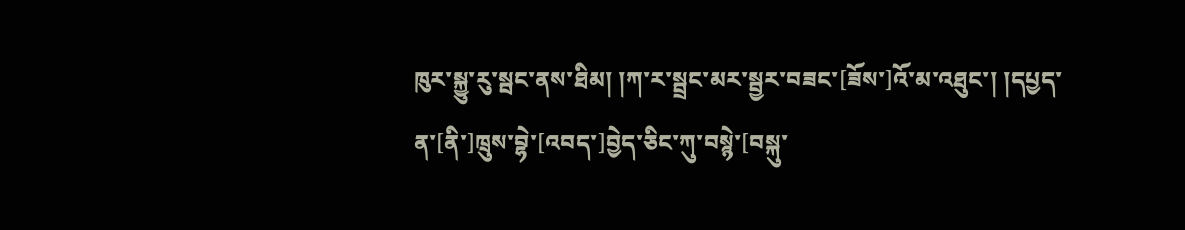ཁུར་སྐྱུ་རུ་སྦང་ནས་ཐིམ། །ཀ་ར་སྦྲང་མར་སྦྱར་བཟང་[ཟོས་]འོ་མ་འཐུང་། །དཔྱད་ན་[ནི་]ཁྲུས་བྷེ་[འབད་]བྱེད་ཅིང་ཀུ་བསྙེ་[བསྐུ་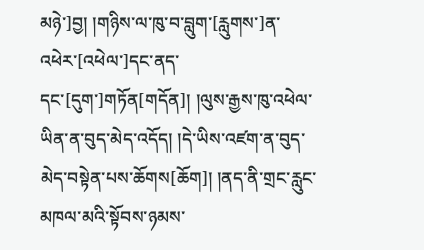མཉེ་]བྱ། །གཉིས་ལ་ཁུ་བ་བླུག་[རླུགས་]ན་འཕེར་[འཕེལ་]དང་ནད་དང་[དུག་]གཏོན[གདོན]། །ལུས་རྒྱས་ཁུ་འཕེལ་ཡིན་ན་བུད་མེད་འདོད། །དེ་ཡིས་འཛག་ན་བུད་མེད་བསྟེན་པས་ཆོགས[ཆོག]། །ནད་ནི་གྲང་རླུང་མཁལ་མའི་སྟོབས་ཉམས་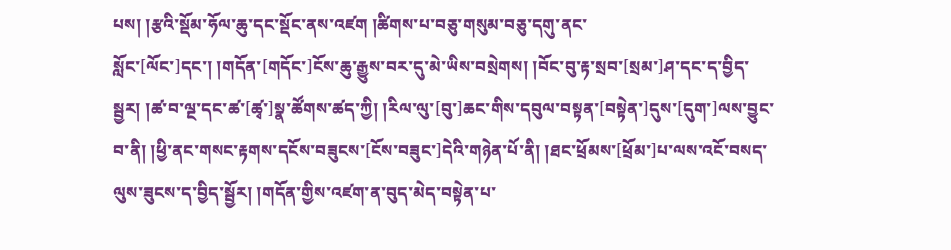པས། །རྩའི་སྡོམ་ཧོལ་ཆུ་དང་སྡོང་ནས་འཛག །ཚིགས་པ་བཅུ་གསུམ་བཅུ་དགུ་ནང་སློང་[ལོང་]དང་། །གདོན་[གདོང་]ངོས་ཆུ་རྒྱུས་བར་དུ་མེ་ཡིས་བསྲེགས། །བོང་བུ་རྟ་སྲབ་[སྲམ་]ཤ་དང་ད་བྱིད་སྦྱར། །ཚ་བ་ལྔ་དང་ཚ་[ཚྭ་]སྣ་ཚོགས་ཚད་ཀྱི། །རིལ་ལུ་[བུ་]ཆང་གིས་དབུལ་བསྟན་[བསྟེན་]དུས་[དུག་]ལས་བྱུང་བ་ནི། །ཕྱི་ནང་གསང་རྟགས་དངོས་བཟུངས་[ངོས་བཟུང་]དེའི་གཉེན་པོ་ནི། །ཐང་ཕྲོམས་[ཕྲོམ་]པ་ལས་འངོ་བསད་ལུས་ཟུངས་ད་བྱིད་སྦྱོར། །གདོན་གྱིས་འཛག་ན་བུད་མེད་བསྟེན་པ་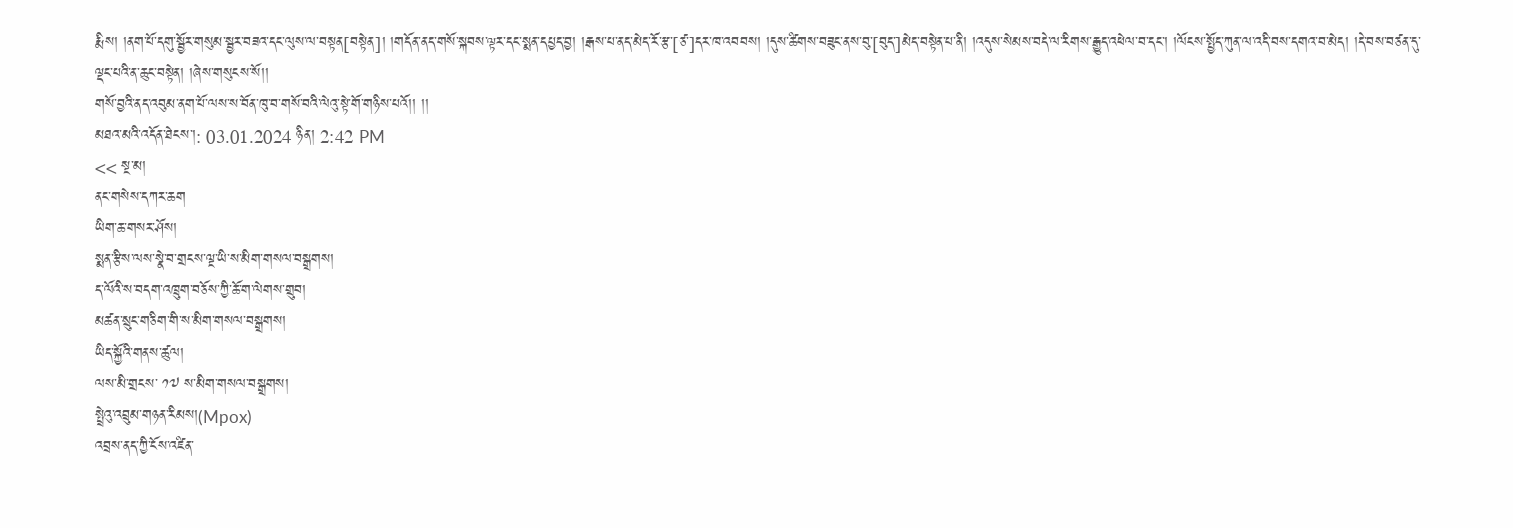རྨིས། །ནག་པོ་དགུ་སྦྱོར་གསུམ་སྦྱར་བཟའ་དང་ལུས་ལ་བསྟན[བསྟེན]། །གདོན་ནད་གསོ་སྐབས་ལྟར་དང་སྨན་དཔྱད་བྱ། །རྒས་པ་ནད་མེད་རོ་རྩ་[ཙ་]དར་ཁ་འབབས། །དུས་ཚིགས་བཟུང་ནས་བུ་[བུད་]མེད་བསྟེན་པ་ནི། །འདུས་སེམས་བདེ་ལ་རིགས་རྒྱུད་འཕེལ་བ་དང་། །ལོངས་སྤྱོད་ཀུན་ལ་འདི་བས་དགའ་བ་མེད། །དེ་བས་བཙན་དུ་ལྡང་པའི་ན་ཆུང་བསྟེན། །ཞེས་གསུངས་སོ།།
གསོ་བྱའི་ནད་འབུམ་ནག་པོ་ལས་ས་བོན་ཁུ་བ་གསོ་བའི་ལེའུ་སྟེ་གོ་གཉིས་པའོ།། །།
མཐའ་མའི་འདོན་ཐེངས་།: 03.01.2024 ཉིན། 2:42 PM
<< སྔ་མ།
ནང་གསེས་དཀར་ཆག
ཡིག་ཆ་གསར་ཤོས།
སྨན་རྩིས་ལས་སྣེ་བ་གྲངས་ལྔ་ཡི་ས་མིག་གསལ་བསྒྲགས།
ད་ལོའི་ས་བདག་འཁྲུག་བཅོས་ཀྱི་ཆོ་ག་ལེགས་གྲུབ།
མཚན་སྲུང་གཅིག་གི་ས་མིག་གསལ་བསྒྲགས།
ཡིད་སྐྱོའི་གནས་ཚུལ།
ལས་མི་གྲངས་ ༡༧ ས་མིག་གསལ་བསྒྲགས།
སྤྲེའུ་འབྲུམ་གཉན་རིམས།(Mpox)
འབྲས་ནད་ཀྱི་ངོས་འཛིན་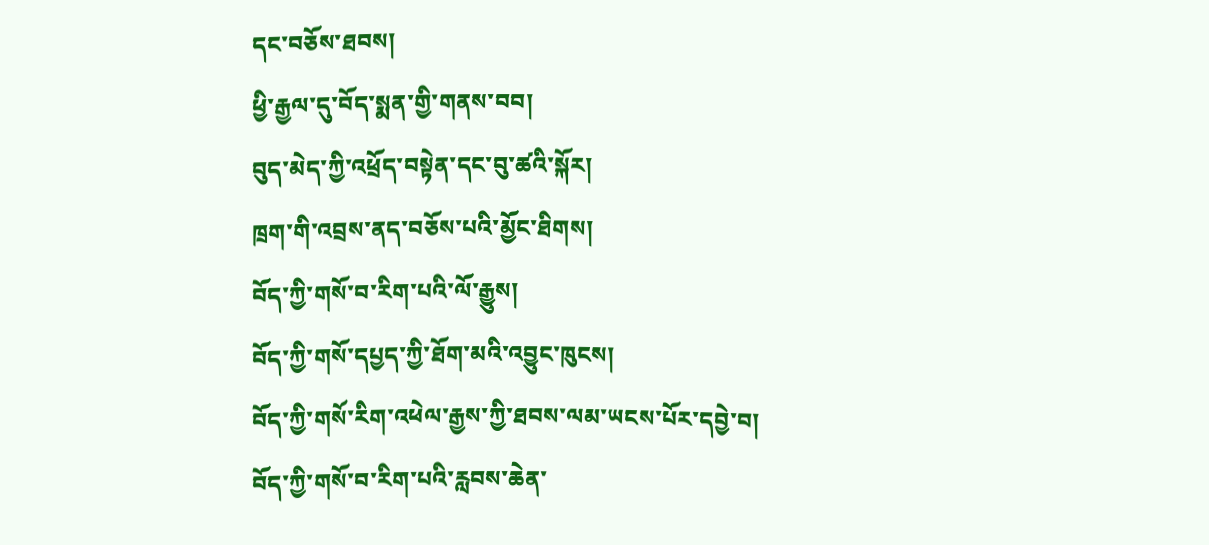དང་བཅོས་ཐབས།
ཕྱི་རྒྱལ་དུ་བོད་སྨན་གྱི་གནས་བབ།
བུད་མེད་ཀྱི་འཕྲོད་བསྟེན་དང་བུ་ཚའི་སྐོར།
ཁྲག་གི་འབྲས་ནད་བཅོས་པའི་མྱོང་ཐིགས།
བོད་ཀྱི་གསོ་བ་རིག་པའི་ལོ་རྒྱུས།
བོད་ཀྱི་གསོ་དཔྱད་ཀྱི་ཐོག་མའི་འབྱུང་ཁུངས།
བོད་ཀྱི་གསོ་རིག་འཕེལ་རྒྱས་ཀྱི་ཐབས་ལམ་ཡངས་པོར་དབྱེ་བ།
བོད་ཀྱི་གསོ་བ་རིག་པའི་རླབས་ཆེན་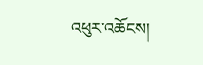འཕུར་འཆོངས།